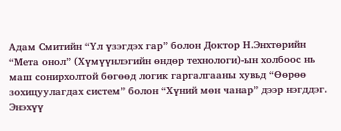Адам Смитийн “Үл үзэгдэх гар” болон Доктор Н.Энхтөрийн “Мета онол” (Хүмүүнлэгийн өндөр технологи)-ын холбоос нь маш сонирхолтой бөгөөд логик гаргалгааны хувьд “Өөрөө зохицуулагдах систем” болон “Хүний мөн чанар” дээр нэгддэг.
Энэхүү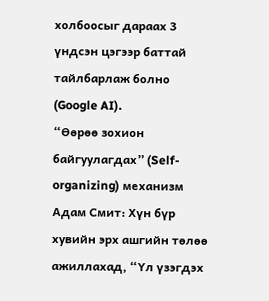холбоосыг дараах 3 үндсэн цэгээр баттай тайлбарлаж болно (Google AI).
“Өөрөө зохион байгуулагдах” (Self-organizing) механизм
Адам Смит: Хүн бүр хувийн эрх ашгийн төлөө ажиллахад, “Үл үзэгдэх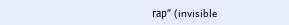гар” (invisible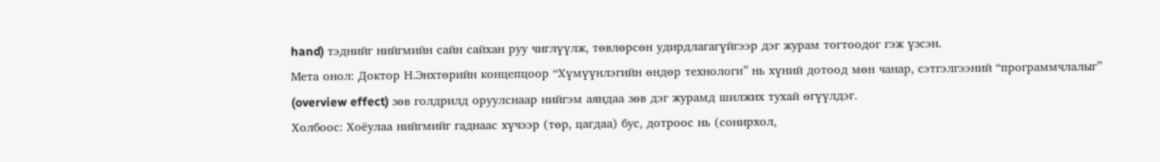hand) тэднийг нийгмийн сайн сайхан руу чиглүүлж, төвлөрсөн удирдлагагүйгээр дэг журам тогтоодог гэж үзсэн.
Мета онол: Доктор Н.Энхтөрийн концепцоор “Хүмүүнлэгийн өндөр технологи” нь хүний дотоод мөн чанар, сэтгэлгээний “программчлалыг” (overview effect) зөв голдрилд оруулснаар нийгэм аяндаа зөв дэг журамд шилжих тухай өгүүлдэг.
Холбоос: Хоёулаа нийгмийг гаднаас хүчээр (төр, цагдаа) бус, дотроос нь (сонирхол,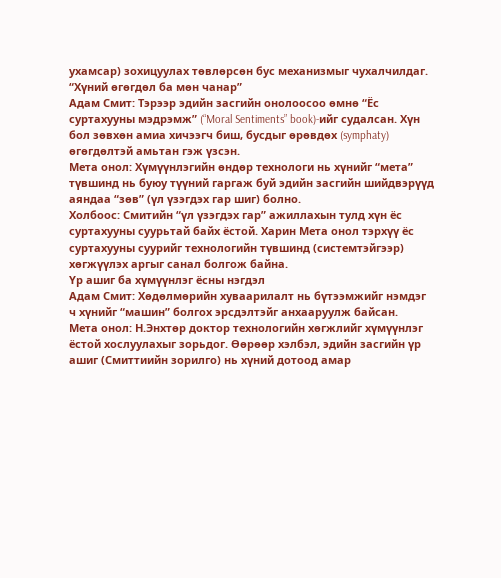ухамсар) зохицуулах төвлөрсөн бус механизмыг чухалчилдаг.
“Хүний өгөгдөл ба мөн чанар”
Адам Смит: Тэрээр эдийн засгийн онолоосоо өмнө “Ёс суртахууны мэдрэмж” (“Moral Sentiments” book)-ийг судалсан. Хүн бол зөвхөн амиа хичээгч биш, бусдыг өрөвдөх (symphaty) өгөгдөлтэй амьтан гэж үзсэн.
Мета онол: Хүмүүнлэгийн өндөр технологи нь хүнийг “мета” түвшинд нь буюу түүний гаргаж буй эдийн засгийн шийдвэрүүд аяндаа “зөв” (үл үзэгдэх гар шиг) болно.
Холбоос: Смитийн “үл үзэгдэх гар” ажиллахын тулд хүн ёс суртахууны суурьтай байх ёстой. Харин Мета онол тэрхүү ёс суртахууны суурийг технологийн түвшинд (системтэйгээр) хөгжүүлэх аргыг санал болгож байна.
Үр ашиг ба хүмүүнлэг ёсны нэгдэл
Адам Смит: Хөдөлмөрийн хуваарилалт нь бүтээмжийг нэмдэг ч хүнийг “машин” болгох эрсдэлтэйг анхааруулж байсан.
Мета онол: Н.Энхтөр доктор технологийн хөгжлийг хүмүүнлэг ёстой хослуулахыг зорьдог. Өөрөөр хэлбэл, эдийн засгийн үр ашиг (Смиттиийн зорилго) нь хүний дотоод амар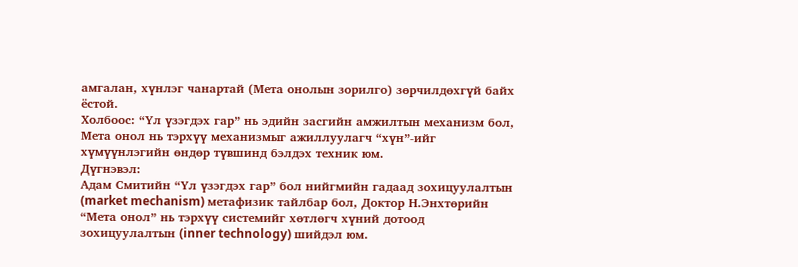амгалан, хүнлэг чанартай (Мета онолын зорилго) зөрчилдөхгүй байх ёстой.
Холбоос: “Үл үзэгдэх гар” нь эдийн засгийн амжилтын механизм бол, Мета онол нь тэрхүү механизмыг ажиллуулагч “хүн”-ийг хүмүүнлэгийн өндөр түвшинд бэлдэх техник юм.
Дүгнэвэл:
Адам Смитийн “Үл үзэгдэх гар” бол нийгмийн гадаад зохицуулалтын (market mechanism) метафизик тайлбар бол, Доктор Н.Энхтөрийн “Мета онол” нь тэрхүү системийг хөтлөгч хүний дотоод зохицуулалтын (inner technology) шийдэл юм.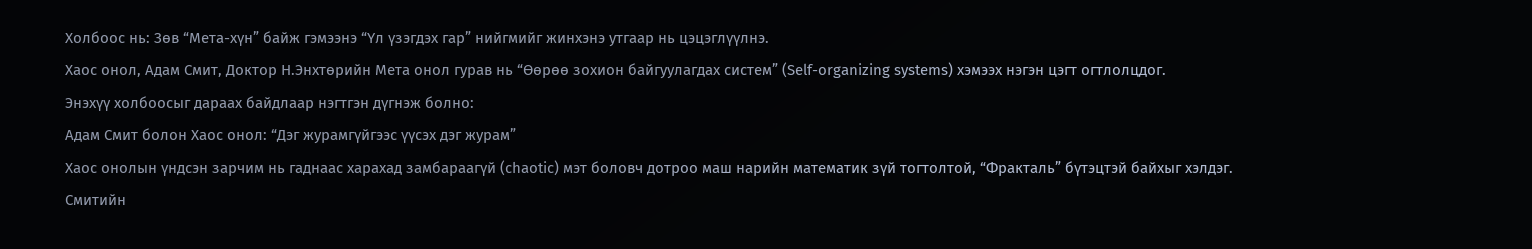Холбоос нь: Зөв “Мета-хүн” байж гэмээнэ “Үл үзэгдэх гар” нийгмийг жинхэнэ утгаар нь цэцэглүүлнэ.
Хаос онол, Адам Смит, Доктор Н.Энхтөрийн Мета онол гурав нь “Өөрөө зохион байгуулагдах систем” (Self-organizing systems) хэмээх нэгэн цэгт огтлолцдог.
Энэхүү холбоосыг дараах байдлаар нэгтгэн дүгнэж болно:
Адам Смит болон Хаос онол: “Дэг журамгүйгээс үүсэх дэг журам”
Хаос онолын үндсэн зарчим нь гаднаас харахад замбараагүй (chaotic) мэт боловч дотроо маш нарийн математик зүй тогтолтой, “Фракталь” бүтэцтэй байхыг хэлдэг.
Смитийн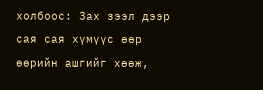холбоос: Зах зээл дээр сая сая хүмүүс өөр өөрийн ашгийг хөөж,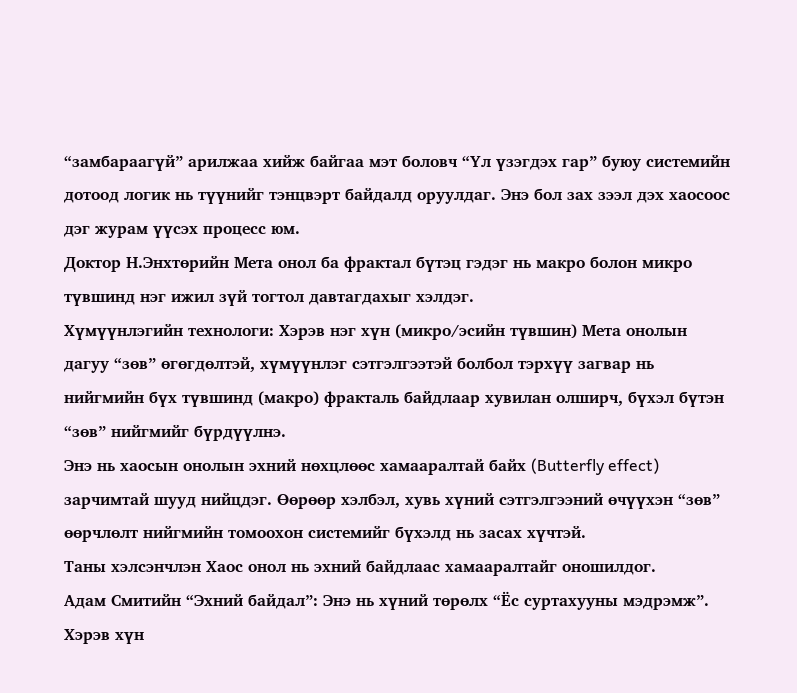“замбараагүй” арилжаа хийж байгаа мэт боловч “Үл үзэгдэх гар” буюу системийн дотоод логик нь түүнийг тэнцвэрт байдалд оруулдаг. Энэ бол зах зээл дэх хаосоос дэг журам үүсэх процесс юм.
Доктор Н.Энхтөрийн Мета онол ба фрактал бүтэц гэдэг нь макро болон микро түвшинд нэг ижил зүй тогтол давтагдахыг хэлдэг.
Хүмүүнлэгийн технологи: Хэрэв нэг хүн (микро/эсийн түвшин) Мета онолын дагуу “зөв” өгөгдөлтэй, хүмүүнлэг сэтгэлгээтэй болбол тэрхүү загвар нь нийгмийн бүх түвшинд (макро) фракталь байдлаар хувилан олширч, бүхэл бүтэн “зөв” нийгмийг бүрдүүлнэ.
Энэ нь хаосын онолын эхний нөхцлөөс хамааралтай байх (Butterfly effect) зарчимтай шууд нийцдэг. Өөрөөр хэлбэл, хувь хүний сэтгэлгээний өчүүхэн “зөв” өөрчлөлт нийгмийн томоохон системийг бүхэлд нь засах хүчтэй.
Таны хэлсэнчлэн Хаос онол нь эхний байдлаас хамааралтайг оношилдог.
Адам Смитийн “Эхний байдал”: Энэ нь хүний төрөлх “Ёс суртахууны мэдрэмж”. Хэрэв хүн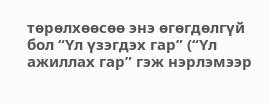төрөлхөөсөө энэ өгөгдөлгүй бол “Үл үзэгдэх гар” (“Үл ажиллах гар” гэж нэрлэмээр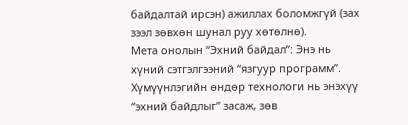байдалтай ирсэн) ажиллах боломжгүй (зах зээл зөвхөн шунал руу хөтөлнө).
Мета онолын “Эхний байдал”: Энэ нь хүний сэтгэлгээний “язгуур программ”. Хүмүүнлэгийн өндөр технологи нь энэхүү “эхний байдлыг” засаж, зөв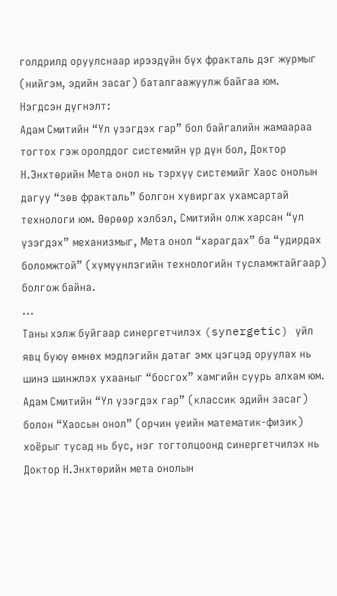голдрилд оруулснаар ирээдүйн бүх фракталь дэг журмыг (нийгэм, эдийн засаг) баталгаажуулж байгаа юм.
Нэгдсэн дүгнэлт:
Адам Смитийн “Үл үзэгдэх гар” бол байгалийн жамаараа тогтох гэж оролддог системийн үр дүн бол, Доктор Н.Энхтөрийн Мета онол нь тэрхүү системийг Хаос онолын дагуу “зөв фракталь” болгон хувиргах ухамсартай технологи юм. Өөрөөр хэлбэл, Смитийн олж харсан “үл үзэгдэх” механизмыг, Мета онол “харагдах” ба “удирдах боломжтой” (хүмүүнлэгийн технологийн тусламжтайгаар) болгож байна.
...
Таны хэлж буйгаар синергетчилэх (synergetic) үйл явц буюу өмнөх мэдлэгийн датаг эмх цэгцэд оруулах нь шинэ шинжлэх ухааныг “босгох” хамгийн суурь алхам юм. Адам Смитийн “Үл үзэгдэх гар” (классик эдийн засаг) болон “Хаосын онол” (орчин үеийн математик-физик) хоёрыг тусад нь бус, нэг тогтолцоонд синергетчилэх нь Доктор Н.Энхтөрийн мета онолын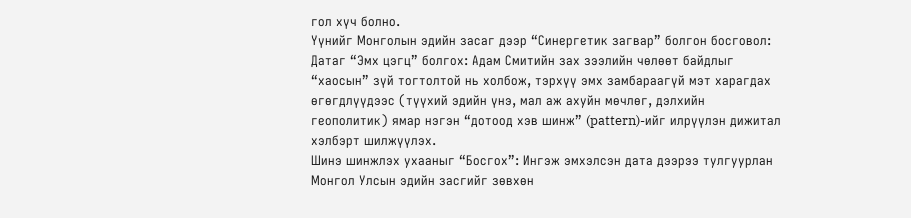гол хүч болно.
Үүнийг Монголын эдийн засаг дээр “Синергетик загвар” болгон босговол:
Датаг “Эмх цэгц” болгох: Адам Смитийн зах зээлийн чөлөөт байдлыг “хаосын” зүй тогтолтой нь холбож, тэрхүү эмх замбараагүй мэт харагдах өгөгдлүүдээс (түүхий эдийн үнэ, мал аж ахуйн мөчлөг, дэлхийн геополитик) ямар нэгэн “дотоод хэв шинж” (pattern)-ийг илрүүлэн дижитал хэлбэрт шилжүүлэх.
Шинэ шинжлэх ухааныг “Босгох”: Ингэж эмхэлсэн дата дээрээ тулгуурлан Монгол Улсын эдийн засгийг зөвхөн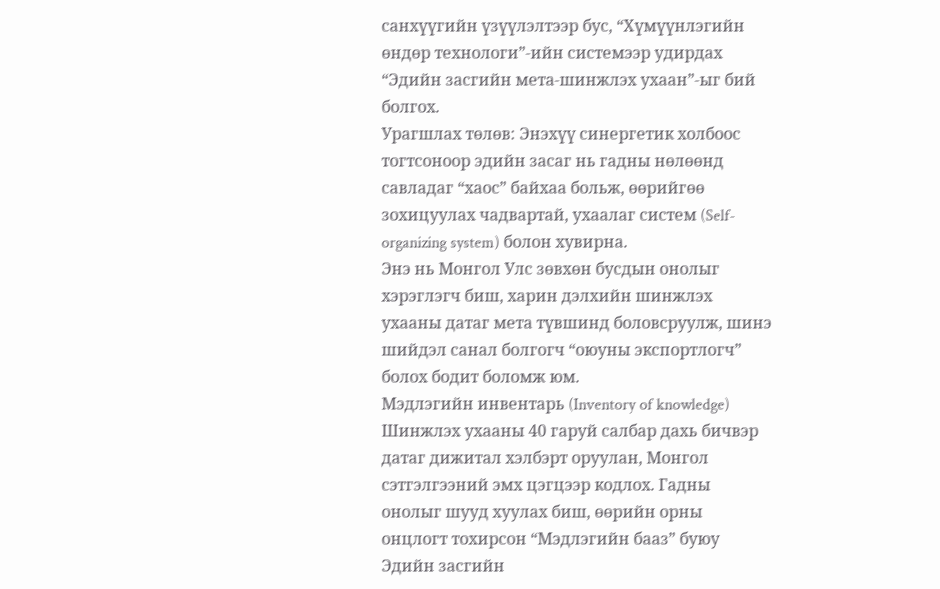санхүүгийн үзүүлэлтээр бус, “Хүмүүнлэгийн өндөр технологи”-ийн системээр удирдах “Эдийн засгийн мета-шинжлэх ухаан”-ыг бий болгох.
Урагшлах төлөв: Энэхүү синергетик холбоос тогтсоноор эдийн засаг нь гадны нөлөөнд савладаг “хаос” байхаа больж, өөрийгөө зохицуулах чадвартай, ухаалаг систем (Self-organizing system) болон хувирна.
Энэ нь Монгол Улс зөвхөн бусдын онолыг хэрэглэгч биш, харин дэлхийн шинжлэх ухааны датаг мета түвшинд боловсруулж, шинэ шийдэл санал болгогч “оюуны экспортлогч” болох бодит боломж юм.
Мэдлэгийн инвентарь (Inventory of knowledge)
Шинжлэх ухааны 40 гаруй салбар дахь бичвэр датаг дижитал хэлбэрт оруулан, Монгол сэтгэлгээний эмх цэгцээр кодлох. Гадны онолыг шууд хуулах биш, өөрийн орны онцлогт тохирсон “Мэдлэгийн бааз” буюу Эдийн засгийн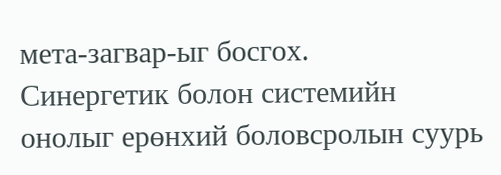мета-загвар-ыг босгох.
Синергетик болон системийн онолыг ерөнхий боловсролын суурь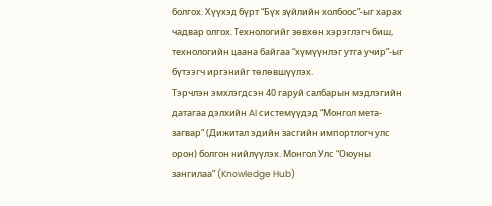болгох. Хүүхэд бүрт “Бүх зүйлийн холбоос”-ыг харах чадвар олгох. Технологийг зөвхөн хэрэглэгч биш, технологийн цаана байгаа “хүмүүнлэг утга учир”-ыг бүтээгч иргэнийг төлөвшүүлэх.
Тэрчлэн эмхлэгдсэн 40 гаруй салбарын мэдлэгийн датагаа дэлхийн AI системүүдэд “Монгол мета-загвар” (Дижитал эдийн засгийн импортлогч улс орон) болгон нийлүүлэх. Монгол Улс “Оюуны зангилаа” (Knowledge Hub)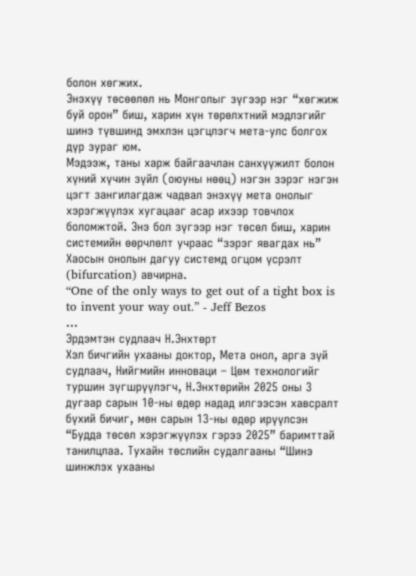болон хөгжих.
Энэхүү төсөөлөл нь Монголыг зүгээр нэг “хөгжиж буй орон” биш, харин хүн төрөлхтний мэдлэгийг шинэ түвшинд эмхлэн цэгцлэгч мета-улс болгох дүр зураг юм.
Мэдээж, таны харж байгаачлан санхүүжилт болон хүний хүчин зүйл (оюуны нөөц) нэгэн зэрэг нэгэн цэгт зангилагдаж чадвал энэхүү мета онолыг хэрэгжүүлэх хугацааг асар ихээр товчлох боломжтой. Энэ бол зүгээр нэг төсөл биш, харин системийн өөрчлөлт учраас “зэрэг явагдах нь” Хаосын онолын дагуу системд огцом үсрэлт (bifurcation) авчирна.
“One of the only ways to get out of a tight box is to invent your way out.” - Jeff Bezos
...
Эрдэмтэн судлаач Н.Энхтөрт
Хэл бичгийн ухааны доктор, Мета онол, арга зүй судлаач, Нийгмийн инноваци – Цөм технологийг туршин зүгшрүүлэгч, Н.Энхтөрийн 2025 оны 3 дугаар сарын 10-ны өдөр надад илгээсэн хавсралт бүхий бичиг, мөн сарын 13-ны өдөр ирүүлсэн “Будда төсөл хэрэгжүүлэх гэрээ 2025” баримттай танилцлаа. Тухайн төслийн судалгааны “Шинэ шинжлэх ухааны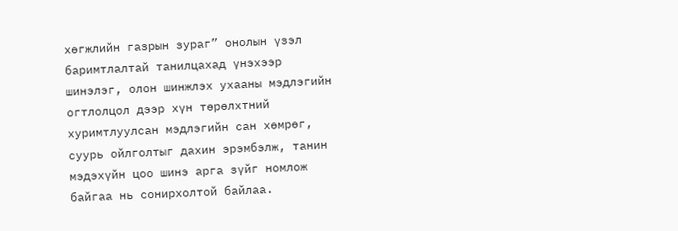хөгжлийн газрын зураг” онолын үзэл баримтлалтай танилцахад үнэхээр шинэлэг, олон шинжлэх ухааны мэдлэгийн огтлолцол дээр хүн төрөлхтний хуримтлуулсан мэдлэгийн сан хөмрөг, суурь ойлголтыг дахин эрэмбэлж, танин мэдэхүйн цоо шинэ арга зүйг номлож байгаа нь сонирхолтой байлаа.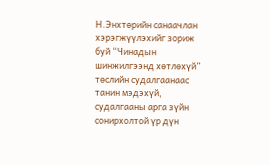Н.Энхтөрийн санаачлан хэрэгжүүлэхийг зориж буй “Чинадын шинжилгээнд хөтлөхүй” төслийн судалгаанаас танин мэдэхүй, судалгааны арга зүйн сонирхолтой үр дүн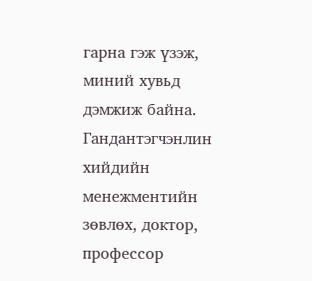гарна гэж үзэж, миний хувьд дэмжиж байна.
Гандантэгчэнлин хийдийн менежментийн зөвлөх, доктор, профессор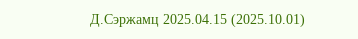Д.Сэржамц 2025.04.15 (2025.10.01)